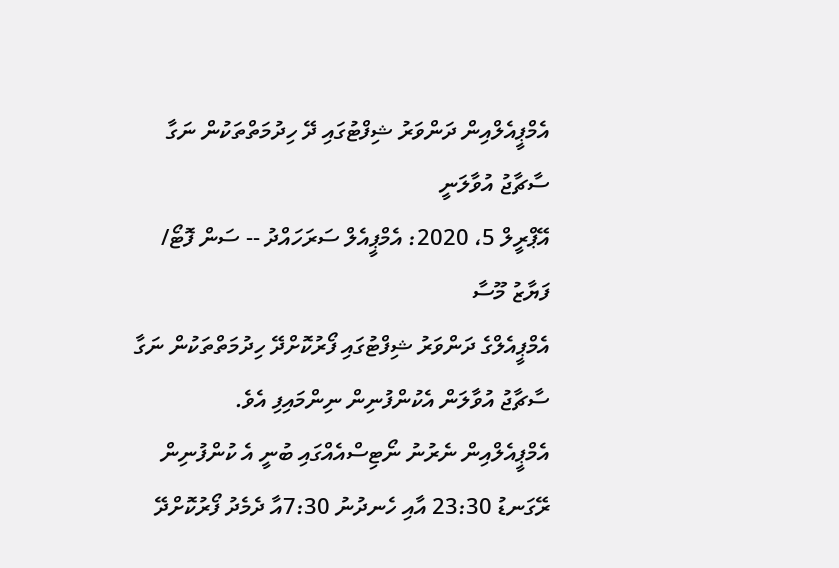އެމްޕީއެލްއިން ދަންވަރު ޝިފްޓުގައި ދޭ ހިދުމަތްތަކުން ނަގާ ސާޗާޖު އުވާލަނީ
އޭޕްރީލް 5، 2020: އެމްޕީއެލް ސަރަހައްދު -- ސަން ފޮޓޯ/ ފަޔާޒު މޫސާ
އެމްޕީއެލްގެ ދަންވަރު ޝިފްޓުގައި ފޯރުކޮށްދޭ ހިދުމަތްތަކުން ނަގާ ސާޗާޖު އުވާލަން އެކުންފުނިން ނިންމައިފި އެވެ.
އެމްޕީއެލްއިން ނެރުނު ނޯޓިސްއެއްގައި ބުނީ އެ ކުންފުނިން ރޭގަނޑު 23:30 އާއި ހެނދުނު 7:30އާ ދެމެދު ފޯރުކޮށްދޭ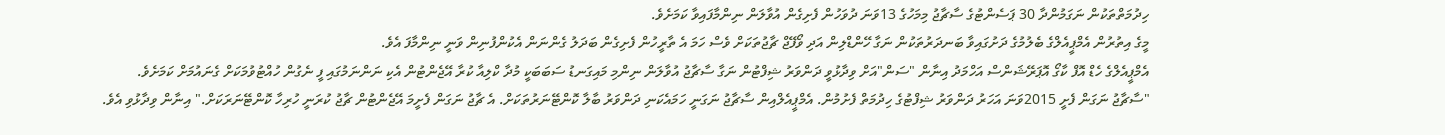ހިދުމަތްތަކުން ނަގަމުންދާ 30 ޕަސެންޓުގެ ސާޗާޖު މިމަހުގެ 13ވަނަ ދުވަހުން ފެށިގެން އުވާލަން ނިންމާފައިވާ ކަމަށެވެ.
މީގެ އިތުރުން އެމްޕީއެލްގެ ބެލުމުގެ ދަށުގައިވާ ބަނދަރުތަކުން ނަގާ ހޭންޑްލިން އަދި ވޯފޭޖް ޗާޖުތަކަށް ވެސް ހަމަ އެ ތާރީހުން ފެށިގެން ބަދަލު ގެންނަން އެކުންފުނިން ވަނީ ނިންމާފަ އެވެ.
އެމްޕީއެލްގެ ހެޑް އޮފް ކާގޯ އޮޕަރޭޝަންސް އަހްމަދު އިނާން "ސަން"އަށް ވިދާޅުވީ ދަންވަރު ޝިފްޓުން ނަގާ ސާޗާޖު އުވާލަން ނިންމި މައިގަނޑު ސަބަބަކީ މުދާ ކްލިއާ ކުރާ އޭޖެންޓުން އެކި ނަންނަމުގައި ފީ ނެގުން ހުއްޓުވުމަކަށް ގެނައުމަށް ކަމަށެވެ.
"ސާޗާޖު ނަގަން ފެށީ 2015ވަނަ އަހަރު ދަންވަރު ޝިފްޓުގެ ހިދުމަތް ފެށުމުން. އެމްޕީއެލްއިން ސާޗާޖު ނަގަނީ ހަމައެކަނި ދަންވަރު ބާލާ ކޮންޓޭނަރުތަކަށް. އެ ޗާޖު ނަގަން ފެށީމަ އޭޖެންޓުން ޗާޖު ކުރަނީ ހުރިހާ ކޮންޓޭނަރަކަށް." އިނާން ވިދާޅުވި އެވެ.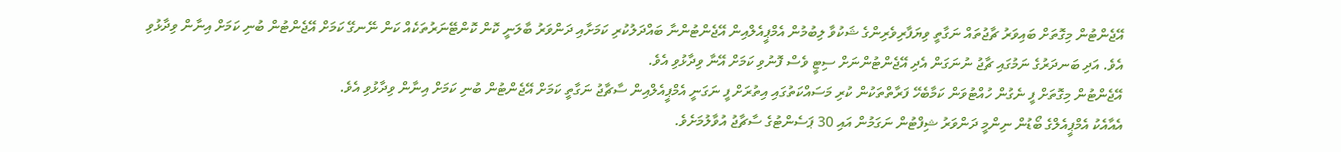އޭޖެންޓުން މިގޮތަށް ބައިވަރު ޗާޖުތައް ނަގާތީ ވިޔަފާރިވެރިންގެ ޝަކުވާ ލިބުމުން އެމްޕީއެލްއިން އޭޖެންޓުންނާ ބައްދަލުކުރި ކަމަށާއި ދަންވަރު ބާލަނީ ކޮން ކޮންޓޭނަރުތަކެއް ކަން ނޭނގޭ ކަމަށް އޭޖެންޓުން ބުނި ކަމަށް އިނާން ވިދާޅުވި އެވެ. އަދި ބަނދަރުގެ ނަމުގައި ޗާޖު ނުނަގަން އެދި އޭޖެންޓުންނަށް ސިޓީ ވެސް ފޮނުވި ކަމަށް އޭނާ ވިދާޅުވި އެވެ.
އޭޖެންޓުން މިގޮތަށް ފީ ނެގުން ހުއްޓުވަން ކަމާބެހޭ ފަރާތްތަކުން ކުރި މަސައްކަތުގައި އިތުރަށް ފީ ނަގަނީ އެމްޕީއެލްއިން ސާޗާޖު ނަގާތީ ކަމަށް އޭޖެންޓުން ބުނި ކަމަށް އިނާން ވިދާޅުވި އެވެ.
އެއާއެކު އެމްޕީއެލްގެ ބޯޑުން ނިންމީ ދަންވަރު ޝިފްޓުން ނަގަމުން އައި 30 ޕަސެންޓުގެ ސާޗާޖު އުވާލުމަށެވެ.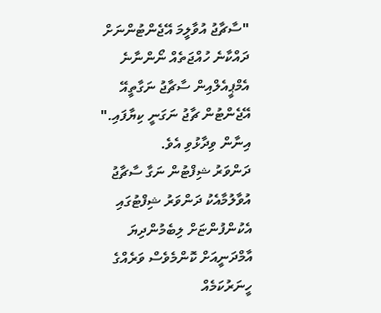"ސާޗާޖު އުވާލީމަ އޭޖެންޓުންނަށް ދައްކާނެ ހުއްޖަތެއް ނޯންނާނެ އެމްޕީއެލްއިން ސާޗާޖު ނަގާތީއޭ އޭޖެންޓުން ޗާޖު ނަގަނީ ކިޔާފައި." އިނާން ވިދާޅުވި އެވެ.
ދަންވަރު ޝިފްޓުން ނަގާ ސާޗާޖު އުވާލުމާއެކު ދަންވަރު ޝިފްޓުގައި އެކުންފުންޏަށް ލިބެމުންދިޔަ އާމްދަނީއަށް ކޮންމެވެސް ވަރެއްގެ ހީނަރުކަމެއް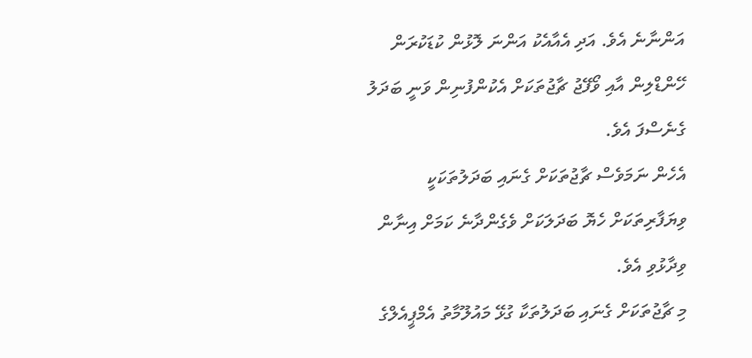އަންނާނެ އެވެ. އަދި އެއާއެކު އަންނަ ލޮޅުން ކުޑަކުރަން ހޭންޑްލިން އާއި ވޯފޭޖު ޗާޖުތަކަށް އެކުންފުނިން ވަނީ ބަދަލު ގެނެސްފަ އެވެ.
އެހެން ނަމަވެސް ޗާޖުތަކަށް ގެނައި ބަދަލުތަކަކީ ވިޔަފާރިތަކަށް ހެޔޮ ބަދަލަކަށް ވެގެންދާނެ ކަމަށް އިނާން ވިދާޅުވި އެވެ.
މި ޗާޖުތަކަށް ގެނައި ބަދަލުތަކާ ގުޅޭ މައުލޫމާތު އެމްޕީއެލްގެ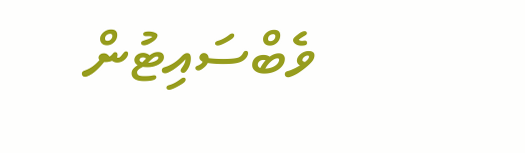ވެބްސައިޓުން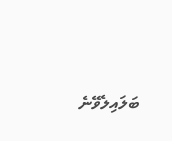ބަލައިލެވޭނެ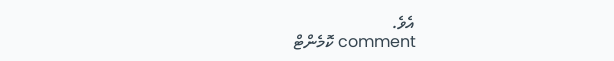އެވެ.
comment ކޮމެންޓް